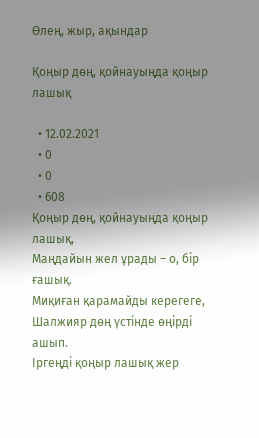Өлең, жыр, ақындар

Қоңыр дөң, қойнауыңда қоңыр лашық

  • 12.02.2021
  • 0
  • 0
  • 608
Қоңыр дөң, қойнауыңда қоңыр лашық,
Маңдайын жел ұрады – о, бір ғашық.
Миқиған қарамайды керегеге,
Шалжияр дөң үстінде өңірді ашып.
Іргеңді қоңыр лашық жер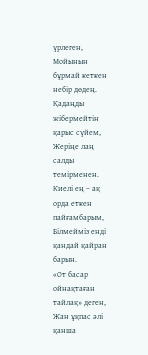үрлеген,
Мойынын бұрмай кеткен небір дөдең.
Қадаңды жібермейтін қарыс сүйем,
Жеріңе лаң салды темірменен.
Киелі ең – ақ орда еткен пайғамбарым,
Білмейміз енді қандай қайран барын.
«От басар ойнақтаған тайлақ» деген,
Жан ұқпас әлі қанша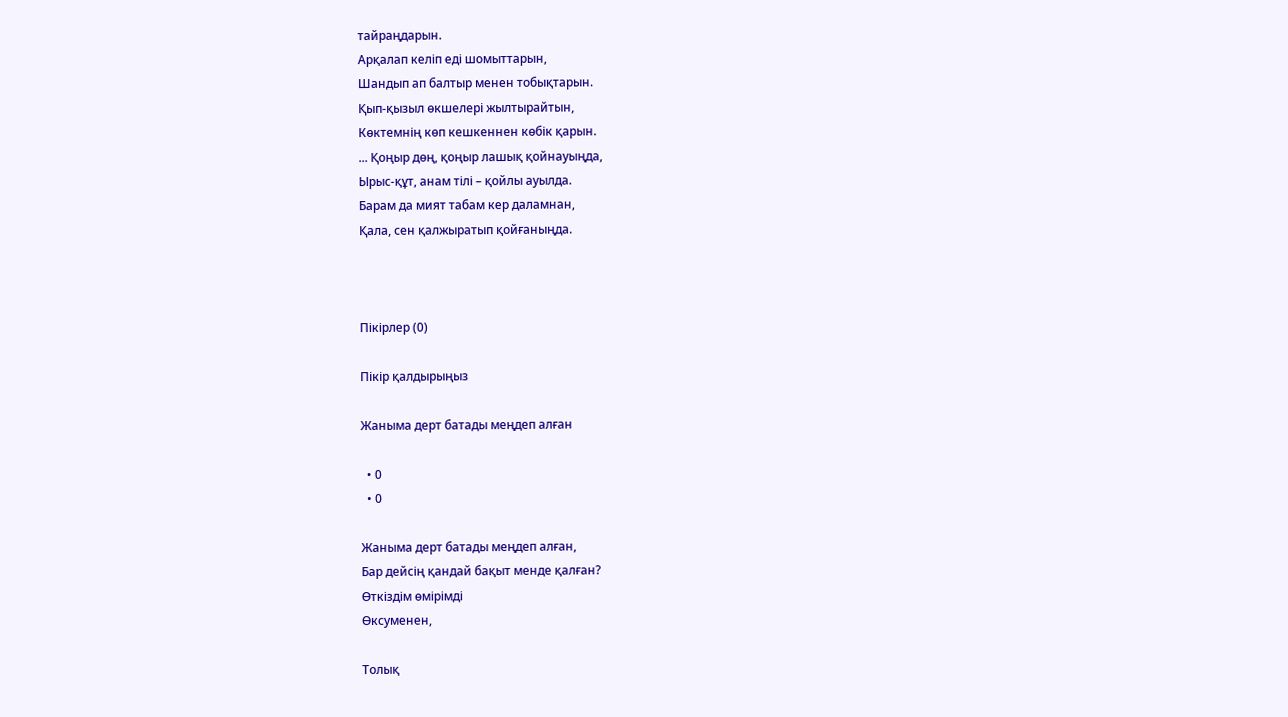тайраңдарын.
Арқалап келіп еді шомыттарын,
Шандып ап балтыр менен тобықтарын.
Қып-қызыл өкшелері жылтырайтын,
Көктемнің көп кешкеннен көбік қарын.
... Қоңыр дөң, қоңыр лашық қойнауыңда,
Ырыс-құт, анам тілі – қойлы ауылда.
Барам да мият табам кер даламнан,
Қала, сен қалжыратып қойғаныңда.



Пікірлер (0)

Пікір қалдырыңыз

Жаныма дерт батады меңдеп алған

  • 0
  • 0

Жаныма дерт батады меңдеп алған,
Бар дейсің қандай бақыт менде қалған?
Өткіздім өмірімді
Өксуменен,

Толық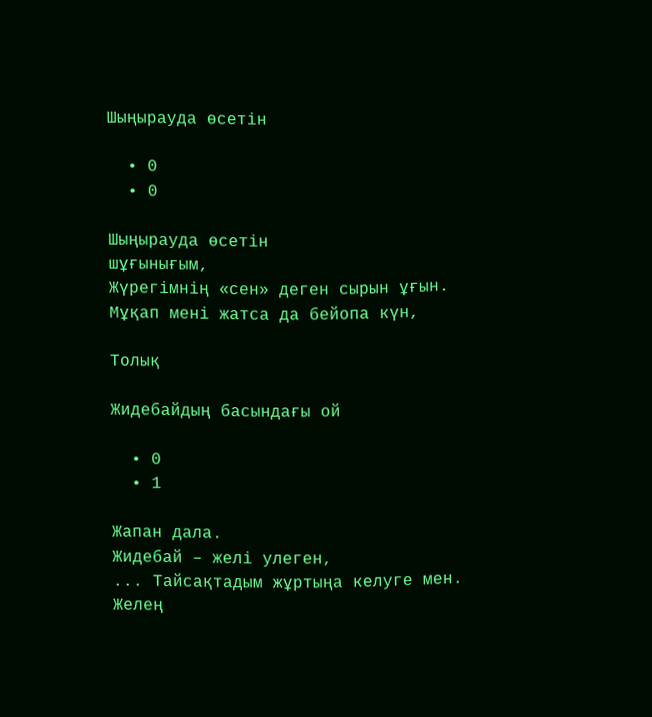Шыңырауда өсетін

  • 0
  • 0

Шыңырауда өсетін
шұғынығым,
Жүрегімнің «сен» деген сырын ұғын.
Мұқап мені жатса да бейопа күн,

Толық

Жидебайдың басындағы ой

  • 0
  • 1

Жапан дала.
Жидебай – желі улеген,
... Тайсақтадым жұртыңа келуге мен.
Желең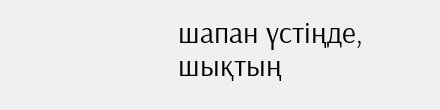шапан үстіңде, шықтың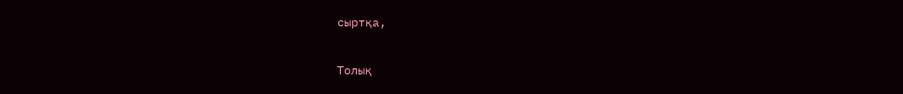сыртқа,

Толық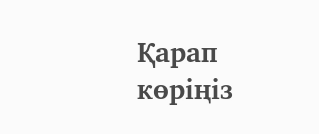Қарап көріңіз